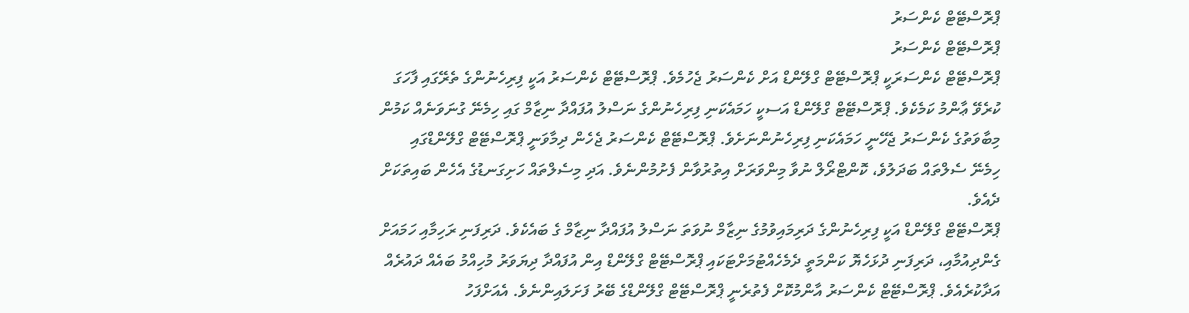ޕްރޮސްޓޭޓް ކެންސަރު
ޕްރޮސްޓޭޓް ކެންސަރު
ޕްރޮސްޓޭޓް ކެންސަރަކީ ޕްރޮސްޓޭޓް ގްލޭންޑް އަށް ކެންސަރު ޖެހުމެވެ. ޕްރޮސްޓޭޓް ކެންސަރު އަކީ ފިރިހެނުންގެ ތެރޭގައި ފާހަގަ ކުރެވޭ ޢާންމު ކަމެކެވެ. ޕްރޮސްޓޭޓް ގްލޭންޑް އަސކީ ހަމައެކަނި ފިރިހެނުންގެ ނަސްލު އުފައްދާ ނިޒާމް ގައި ހިމެނޭ ގުނަވަނެއް ކަމުން މިބާވަތުގެ ކެންސަރު ޖެހޭނީ ހަމައެކަނި ފިރިހެނުންނަށެވެ. ޕްރޮސްޓޭޓް ކެންސަރު ޖެހެން ދިމާވަނީ ޕްރޮސްޓޭޓް ގްލޭންޑްގައި ހިމެނޭ ސެލްތައް ބަދަލުވެ، ކޮންޓްރޯލް ނުވާ މިންވަރަށް އިތުރުވާން ފެށުމުންނެވެ. އަދި މިސެލްތައް ހަށިގަނޑުގެ އެހެން ބައިތަކަށް ދެއެވެ.
ޕްރޮސްޓޭޓް ގްލޭންޑް އަކީ ފިރިހެނުންގެ ދަރިމައިވުމުގެ ނިޒާމް ނުވަތަ ނަސްލު އުފައްދާ ނިޒާމް ގެ ބައެކެވެ. ދަރިފަނި ރަހިމާއި ހަމައަށް ގެންދިއުމާއި، ދަރިފަނި ދުޅަހެޔޮ ކަންމަތީ ދެމެހެއްޓުމަށްޓަކައި ޕްރޮސްޓޭޓް ގްލޭންޑް އިން އުފައްދާ ދިޔަވަރު މުހިއްމު ބައެއް ދައުރެއް އަދާކުރެއެވެ. ޕްރޮސްޓޭޓް ކެންސަރު އާންމުކޮށް ފެތުރެނީ ޕްރޮސްޓޭޓް ގްލޭންޑްގެ ބޭރު ފަށަލައިންނެވެ. އެއަށްފަހު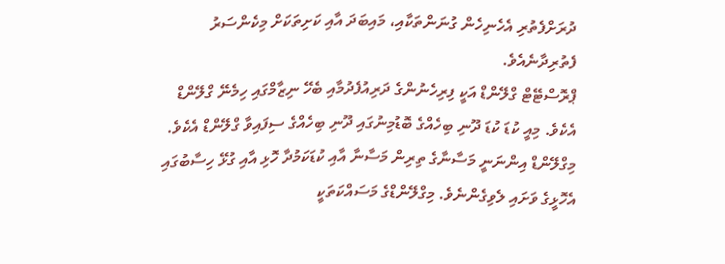ދުރަށްފެތުރި އެހެނިހެން ގުނަންތަކާއި، މައިބަދަ އާއި ކަށިތަކަށް މިކެންސަރު ފެތުރިދާނެއެވެ.
ޕްރޮސްޓޭޓް ގްލޭންޑް އަކީ ފިރިހެނުންގެ ދަރިއުފެދުމާއި ބެހޭ ނިޒާމްގައި ހިމެނޭ ގްލޭންޑް އެކެވެ. މިއީ ކުޑަ ކުޑަ ދޫނި ބިހެއްގެ ބޮޑުމިނުގައި ދޫނި ބިހެއްގެ ސިފައިވާ ގްލޭންޑް އެކެވެ. މިގްލޭންޑް އިންނަނީ މަސާނާގެ ތިރިން މަސާނާ އާއި ކުޑަކަމުދާ ހޮޅި އާއި ގުޅޭ ހިސާބުގައި އެހޮޅީގެ ވަށައި ލެވިގެންނެވެ. މިގްލޭންޑްގެ މަސައްކަތަކީ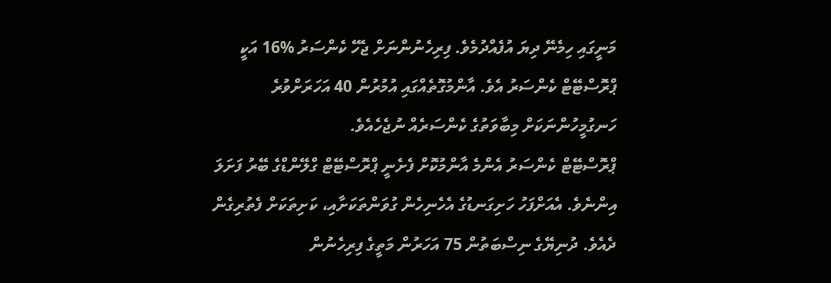މަނީގައި ހިމެނޭ ދިޔަ އުފެއްދުމެވެ. ފިރިހެނުންނަށް ޖެހޭ ކެންސަރު %16 އަކީ ޕްރޮސްޓޭޓް ކެންސަރު އެވެ. އާންމުގޮތެއްގައި އުމުރުން 40 އަހަރަށްވުރެ ހަނގުމީހުންނަކަށް މިބާވަތުގެ ކެންސަރެއް ނުޖެހެއެވެ.
ޕްރޮސްޓޭޓް ކެންސަރު އެންމެ އާންމުކޮށް ފެށެނީ ޕްރޮސްޓޭޓް ގްލޭންޑްގެ ބޭރު ފަށަލަ އިންނެވެ. އެއަށްފަހު ހަށިގަނޑުގެ އެހެނިހެން ގުވަންތަކަށާއި، ކަށިތަކަށް ފެތުރިގެން ދެއެވެ. ދުނިޔޭގެ ނިސްބަތުން 75 އަހަރުން މަތީގެ ފިރިހެނުން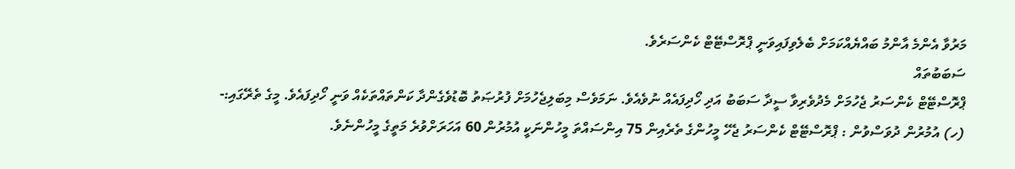މަރުވާ އެންމެ އާންމު ބައްޔެއްކަމަށް ބެލެވިފައިވަނީ ޕްރޮސްޓޭޓް ކެންސަރެވެ.
ސަބަބުތައް
ޕްރޮސްޓޭޓް ކެންސަރު ޖެހުމަށް މެދުވެރިވާ ސީދާ ސަބަބު އަދި ހޯދިފައެއް ނުވެއެވެ. ނަމަވެސް މިބަލިޖެހުމަށް ފުރުޞަތު ބޮޑުވެގެންދާ ކަންތައްތަކެއް ވަނީ ހޯދިފައެވެ. މީގެ ތެރޭގައި:-
(ހ) އުމުރުން ދުވަސްވުން : ޕްރޮސްޓޭޓް ކެންސަރު ޖެހޭ މީހުންގެ ތެރެއިން 75 އިންސައްތަ މީހުންނަކީ އުމުރުން 60 އަހަރަށްވުރެ މަތީގެ މީހުންނެވެ.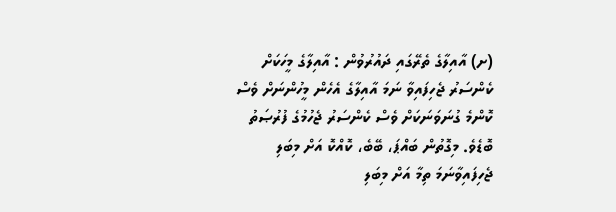(ށ) އާއިލާގެ ތެރޭގައި ދައުރުވުން : އާއިލާގެ މީހަކަށް ކެންސަރު ޖެހިފައިވާ ނަމަ އާއިލާގެ އެހެން މީހުންނަށް ވެސް ކޮންމެ ގުނަވަނަކަށް ވެސް ކެންސަރު ޖެހުމުގެ ފުރުޞަތު ބޮޑެވެ. މިގޮތުން ބައްޕަ، ބޭބެ، ކޮއްކޮ އަށް މިބަލި ޖެހިފައިވާނަމަ ތިމާ އަށް މިބަލި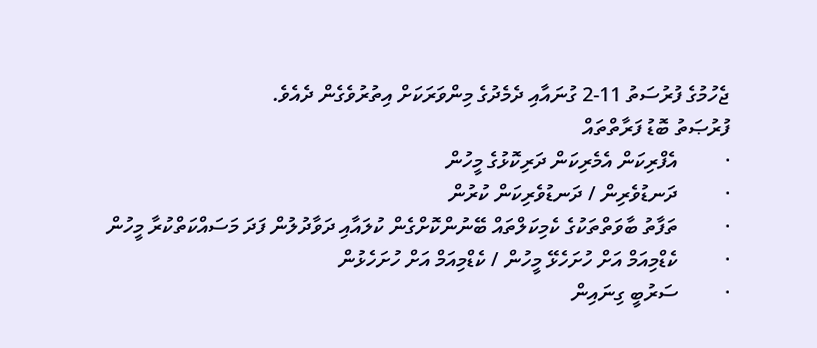ޖެހުމުގެ ފުރުސަތު 11-2 ގުނައާއި ދެމެދުގެ މިންވަރަކަށް އިތުރުވެގެން ދެއެވެ.
ފުރުޞަތު ބޮޑު ފަރާތްތައް
·         އެފްރިކަން އެމެރިކަން ދަރިކޮޅުގެ މީހުން
·         ދަނޑުވެރިން / ދަނޑުވެރިކަން ކުރުން
·         ތަފާތު ބާވަތްތަކުގެ ކެމިކަލްތައް ބޭނުންކޮށްގެން ކުލައާއި ދަވާދުލުން ފަދަ މަސައްކަތްކުރާ މީހުން
·         ކެޑްމިއަމް އަށް ހުށަހެޅޭ މީހުން / ކެޑްމިއަމް އަށް ހުށަހެޅުން
·         ސަރުބީ ގިނައިން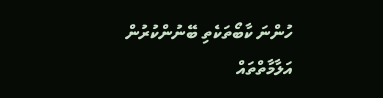ހުންނަ ކާބޯތަކެތި ބޭނުންކުރުން
އަލާމާތްތައް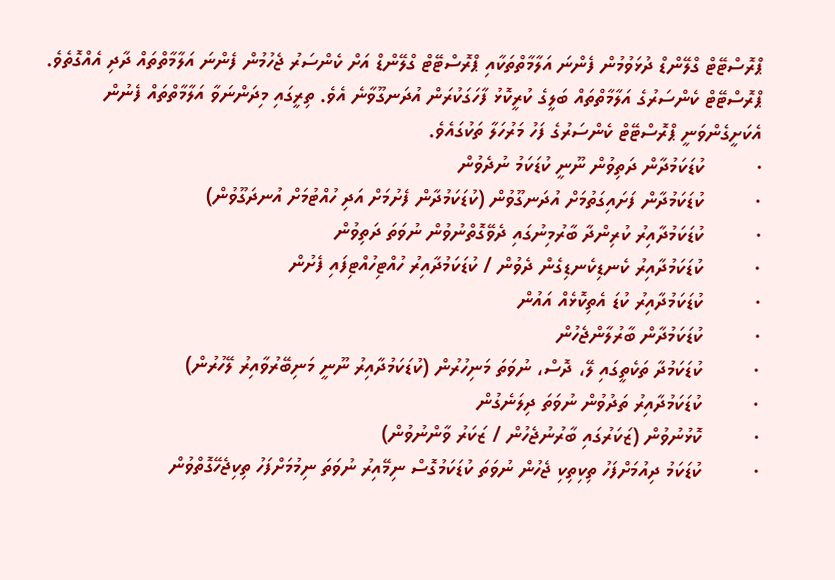ޕްރޮސްޓޭޓް ގްލޭންޑް ދުޅަވުމުން ފެންނަ އަލާމާތްތަކާއި ޕްރޮސްޓޭޓް ގްލޭންޑް އަށް ކެންސަރު ޖެހުމުން ފެންނަ އަލާމާތްތައް ދާދި އެއްގޮތެވެ. ޕްރޮސްޓޭޓް ކެންސަރުގެ އަލާމާތްތައް ބަލީގެ ކުރީކޮޅު ފާހަގަކުރަން އުދަނގޫވާނެ އެވެ. ތިރީގައި މިދަންނަވާ އަލާމާތްތައް ފެނުން އެކަށީގެންވަނީ ޕްރޮސްޓޭޓް ކެންސަރުގެ ފަހު މަރުހަލާ ތަކުގައެވެ.
·         ކުޑަކަމުދާން ދަތިވުން ނޫނީ ކުޑަކަމު ނުދެވުން
·         ކުޑަކަމުދާން ފަށައިގަތުމަށް އުދަނގޫވުން (ކުޑަކަމުދާން ފެށުމަށް އަދި ހުއްޓުމަށް އުނދަގޫވުން)
·         ކުޑަކަމުދާއިރު ކުރިންދާ ބާރުމިނުގައި ދެވޭގޮތްނުވުން ނުވަތަ ދަތިވުން
·         ކުޑަކަމުދާއިރު ކެނޑިކެނޑިގެން ދެވުން / ކުޑަކަމުދާއިރު ހުއްޓިހުއްޓިފައި ފެށުން
·         ކުޑަކަމުދާއިރު ކުޑަ އެތިކޮޅެއް އައުން
·         ކުޑަކަމުދާން ބާރުލާންޖެހުން
·         ކުޑަކަމުދާ ތަކެތީގައި ލޭ، ދޮސް، ނުވަތަ މަނިހުރުން (ކުޑަކަމުދާއިރު ނޫނީ މަނިބޭރުވާއިރު ލޭހުރުން)
·         ކުޑަކަމުދާއިރު ތަދުވުން ނުވަތަ ދިލަނެގުން
·         ކޮޅުނުވުން (ޒަކަރުގައި ބާރުނުޖެހުން / ޒަކަރު ވާންނުވުން)
·         ކުޑަކަމު ދިއުމަށްފަހު ތިކިތިކި ޖެހުން ނުވަތަ ކުޑަކަމުގޮސް ނިމޭއިރު ނުވަތަ ނިމުމަށްފަހު ތިކިޖެހޭގޮތްވުން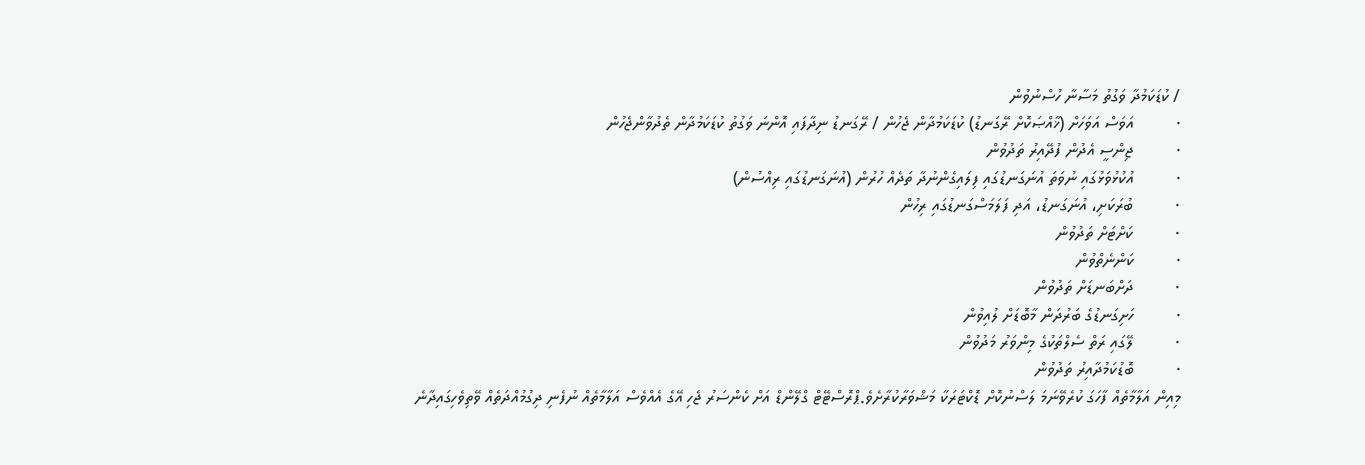/ ކުޑަކަމުދާ ވަގުތު މަސާނާ ހުސްނުވުން
·         އަވަސް އަވަހަށް (ޚާއްޞަކޮށް ރޭގަނޑު) ކުޑަކަމުދާން ޖެހުން / ރޭގަނޑު ނިދާފައި އޮންނަ ވަގުތު ކުޑަކަމުދާން ތެދުވާންޖެހުން
·         ޖިންސީ އެދުން ފުދޭއިރު ތަދުވުން
·         އުކުޅުވަޅުގައި ނުވަތަ އުނަގަނޑުގައި ފިލައިގެންނުދާ ތަދެއް ހުރުން (އުނަގަނޑުގައި ރިއްސުން)
·         ބުރަކަށި، އުނަގަނޑު، އަދި ފަލަމަސްގަނޑުގައި ރިހުން
·         ކަށްޓަށް ތަދުވުން
·         ކަންނެތްވުން
·         ދަށްބަނޑަށް ތަދުވުން
·         ހަށިގަނޑުގެ ބަރުދަން މާބޮޑަށް ލުއިވުން
·         ލޭގައި ރަތް ސެލްތަކުގެ މިންވަރު މަދުވުން
·         ބޮޑުކަމުދާއިރު ތަދުވުން
މިއިން އަލާމާތެއް ފާހަގަ ކުރެވޭނަމަ ލަސްނުކޮށް ޑޮކްޓަރަކާ މަޝްވަރާކުރާށެވެ.ޕްރޮސްޓޭޓް ގްލޭންޑް އަށް ކެންސަރު ޖެހި އޭގެ އެއްވެސް އަލާމާތެއް ނުފެނި ދިގުމުއްދަތެއް ވޭތިވެހިގައިދާނެ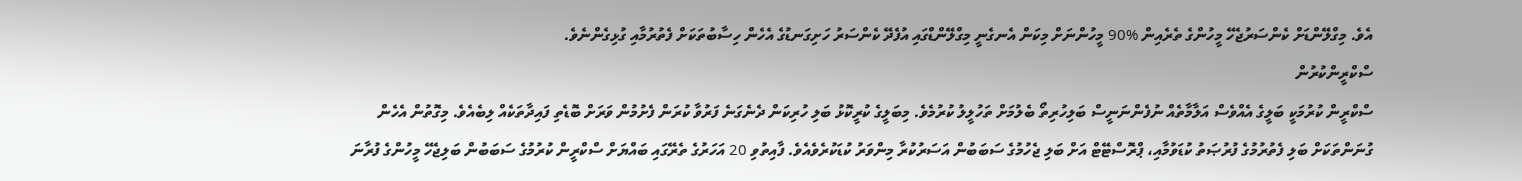އެވެ. މިގްލޭންޑަށް ކެންސަރުޖެހޭ މީހުންގެ ތެރެއިން %90 މީހުންނަށް މިކަން އެނގެނީ މިގްލޭންޑްގައި އުފެދޭ ކެންސަރު ހަށިގަނޑުގެ އެހެން ހިސާބުތަކަށް ފެތުރުމާއި ގުޅިގެންނެވެ.
ސްކްރީންކުރުން
ސްކްރީން ކުރުމަކީ ބަލީގެ އެއްވެސް އަލާމާތެއް ނުފެންނަނީސް ބަލިހުރިތޯ ބެލުމަށް ތަހުލީލު ކުރުމެވެ. މިބަލީގެ ކުރީކޮޅު ބަލި ހުރިކަން ދެނެގަނެ ފަރުވާ ކުރަން ފެށުމުން ވަރަށް ބޮޑެތި ފައިދާތަކެއް ލިބެއެވެ. މިގޮތުން އެހެން ގުނަންތަކަށް ބަލި ފެތުރުމުގެ ފުރުޞަތު ކުޑަވުމާއި، ޕްރޮސްޓޭޓް އަށް ބަލި ޖެހުމުގެ ސަބަބުން އަސަރުކުރާ މިންވަރު ކުޑަކުރެވެއެވެ. ފާއިތުވި 20 އަހަރުގެ ތެރޭގައި ބައްޔަށް ސްކްރީން ކުރުމުގެ ސަބަބުން ބަލިޖެހޭ މީހުންގެ ފުރާނަ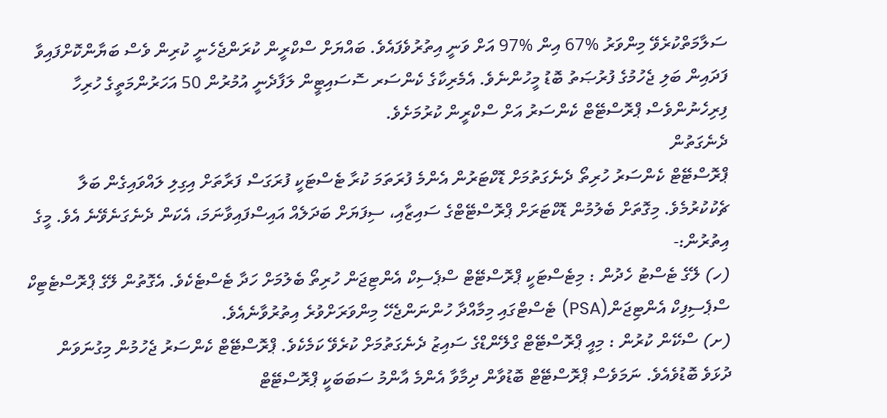ސަލާމަތްކުރެވޭ މިންވަރު %67 އިން %97 އަށް ވަނީ އިތުރުވެފައެވެ. ބައްޔަށް ސްކްރީން ކުރަންޖެހެނީ ކުރިން ވެސް ބަޔާންކޮށްފައިވާ ފަދައިން ބަލި ޖެހުމުގެ ފުރުޞަތު ބޮޑު މީހުންނެވެ. އެމެރިކާގެ ކެންސަރ ސޮސައިޓީން ލަފާދެނީ އުމުރުން 50 އަހަރުންމަތީގެ ހުރިހާ ފިރިހެނުންވެސް ޕްރޮސްޓޭޓް ކެންސަރު އަށް ސްކްރީން ކުރުމަށެވެ.
ދެނެގަތުން
ޕްރޮސްޓޭޓް ކެންސަރު ހުރިތޯ ދެނެގަތުމަށް ޑޮކްޓަރުން އެންމެ ފުރަތަމަ ކުރާ ޓެސްޓަކީ ފުރަގަސް ފަރާތަށް އިގިލި ލައްވައިގެން ބަލާ ޗެކުކުރުމެވެ. މިގޮތަށް ބެލުމުން ޑޮކްޓަރަށް ޕްރޮސްޓޭޓްގެ ސައިޒާއި، ސިފަޔަށް ބަދަލެއް އައިސްފައިވާނަމަ، އެކަން ދެނެގަނެވޭނެ އެވެ. މީގެ އިތުރުން:-
(ހ) ލޭގެ ޓެސްޓު ހެދުން : މިޓެސްޓަކީ ޕްރޮސްޓޭޓް ސްޕެސިކް އެންޓިޖަން ހުރިތޯ ބެލުމަށް ހަދާ ޓެސްޓެކެވެ. އެގޮތުން ލޭގެ ޕްރޮސްޓެޓިކް ސްޕެސިފިކް އެންޓިޖަން(PSA) ޓެސްޓްގައި މިމާއްދާ ހުންނަންޖެހޭ މިންވަރަށްވުރެ އިތުރުވާނެއެވެ.
(ށ) ސްކޭން ކުރުން : މިއީ ޕްރޮސްޓޭޓް ގްލޭންޑްގެ ސައިޒު ދެނެގަތުމަށް ކުރެވޭ ކަމެކެވެ. ޕްރޮސްޓޭޓް ކެންސަރު ޖެހުމުން މިގުނަވަން ދުޅަވެ ބޮޑުވެއެވެ. ނަމަވެސް ޕްރޮސްޓޭޓް ބޮޑުވާން ދިމާވާ އެންމެ އާންމު ސަބަބަކީ ޕްރޮސްޓޭޓް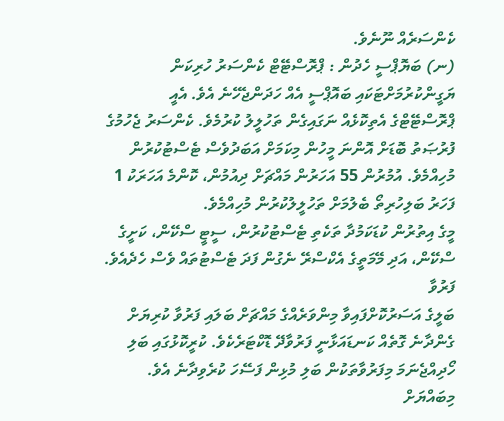ކެންސަރެއް ނޫނެވެ.
(ނ) ބަޔޮޕްސީ ހެދުން : ޕްރޮސްޓޭޓް ކެންސަރު ހުރިކަން ޔަގީންކުރުމަށްޓަކައި ބައޮޕްސީ އެއް ހަދަންޖެހޭނެ އެވެ. އެއީ ޕްރޮސްޓޭޓްގެ އެތިކޮޅެއް ނަގައިގެން ތަހުލީލު ކުރުމެވެ. ކެންސަރު ޖެހުމުގެ ފުރުޞަތު ބޮޑަށް އޮންނަ މީހުން މިކަމަށް އަބަދުވެސް ޓެސްޓުކުރުން މުހިއްމެވެ. އުމުރުން 55 އަހަރުން މައްޗަށް ދިއުމުން، ކޮންމެ އަހަރަކު 1 ފަހަރު ބަލިހުރިތޯ ބެލުމަށް ތަހުލީލުކުރުން މުހިއްމެވެ.
މީގެ އިތުރުން ކުޑަކަމުދާ ތަކެތި ޓެސްޓުކުރުން، ސީޓީ ސްކޭން، ކަށީގެ ސްކޭން، އަދި މޭމަތީގެ އެކްސްރޭ ނެގުން ފަދަ ޓެސްޓުތައް ވެސް ހެދެއެވެ.
ފަރުވާ
ބަލީގެ އަސަރުކޮށްފައިވާ މިންވަރެއްގެ މައްޗަށް ބަލައި ފަރުވާ ކުރިޔަށް ގެންދާނެ ގޮތެއް ކަނޑައަޅާނީ ފަރުވާދޭ ޑޮކްޓަރެކެވެ. ކުރީކޮޅުގައި ބަލި ހޯދިއްޖެނަމަ މިފަރުވާތަކުން ބަލި މުޅިން ފަސޭހަ ކުރެވިދާނެ އެވެ. މިބައްޔަށް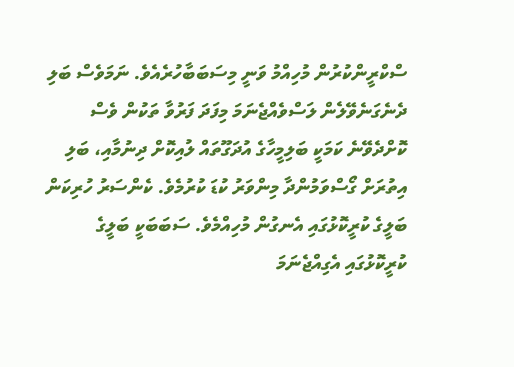ސްކްރީންކުރުން މުހިއްމު ވަނީ މިސަބަބާހުރެއެވެ. ނަމަވެސް ބަލި ދެނެގަނެވޭލެން ލަސްވެއްޖެނަމަ މިފަދަ ފަރުވާ ތަކުން ވެސް ކޮށްދެވޭނެ ކަމަކީ ބަލިމީހާގެ އުދަގޫތައް ލުއިކޮށް ދިނުމާއި، ބަލި އިތުރަށް ގޯސްވަމުންދާ މިންވަރު ކުޑަ ކުރުމެވެ. ކެންސަރު ހުރިކަން ބަލީގެ ކުރީކޮޅުގައި އެނގުން މުހިއްމެވެ. ސަބަބަކީ ބަލީގެ ކުރީކޮޅުގައި އެގިއްޖެނަމަ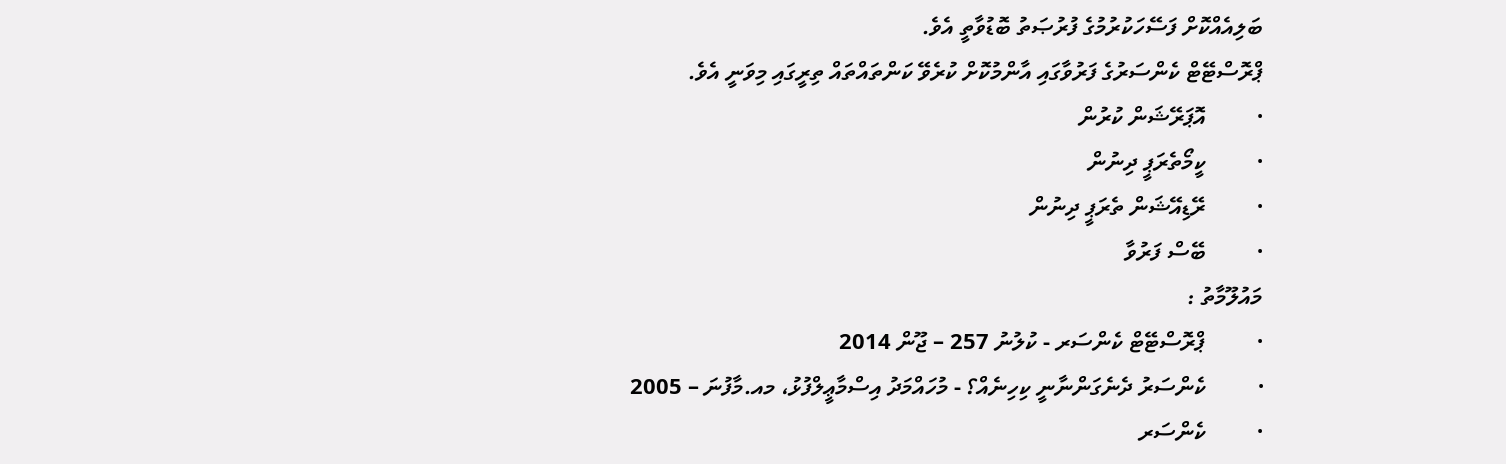ބަލިއެއްކޮށް ފަސޭހަކުރުމުގެ ފުރުޞަތު ބޮޑުވާތީ އެވެ.
ޕްރޮސްޓޭޓް ކެންސަރުގެ ފަރުވާގައި އާންމުކޮށް ކުރެވޭ ކަންތައްތައް ތިރީގައި މިވަނީ އެވެ.
·         އޮޕަރޭޝަން ކުރުން
·         ކީމޯތެރަޕީ ދިނުން
·         ރޭޑިއޭޝަން ތެރަޕީ ދިނުން
·         ބޭސް ފަރުވާ
މައުލޫމާތު :
·         ޕްރޮސްޓޭޓް ކެންސަރ - ކުލުނު 257 – ޖޫން 2014
·         ކެންސަރު ދެނެގަންނާނީ ކިހިނެއް؟ - މުހައްމަދު އިސްމާޢީލްފުޅު، މއ.މާފުނަ – 2005
·         ކެންސަރ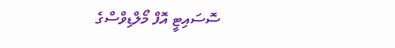ސޮސައިޓީ އޮފް މޯލްޑިވްސްގެ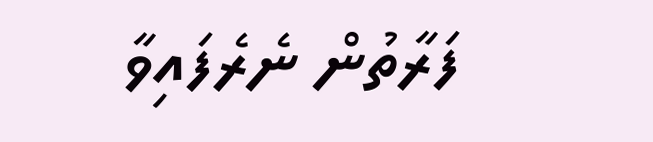ފަރާތުން ނެރެފައިވާ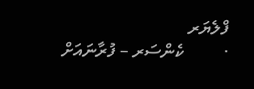ފްލެޔަރ
·         ކެންސަރ – ފުރާނައަށް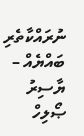ނުރައްކާތެރި ބައްޔެއް – ޔާސިރު ޞޯލިހް